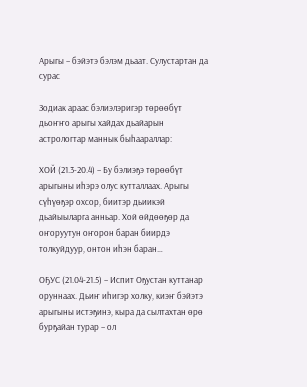Арыгы – бэйэтэ бэлэм дьаат. Сулустартан да сурас

Зодиак араас бэлиэлэригэр төрөөбүт дьоҥҥо арыгы хайдах дьайарын астрологтар маннык быһаараллар:

ХОЙ (21.3-20.4) – Бу бэлиэҕэ төрөөбүт арыгыны иһэрэ олус кутталлаах. Арыгы сүһүөҕэр охсор, биитэр дьиикэй дьайыыларга анньар. Хой өйдөөҕөр да оҥоруутун оҥорон баран биирдэ толкуйдуур, онтон иһэн баран…

ОҔУС (21.04-21.5) – Испит Оҕустан куттанар оруннаах. Дьиҥ иһигэр холку, киэҥ бэйэтэ арыгыны истэҕинэ, кыра да сылтахтан өрө бурҕайан турар – ол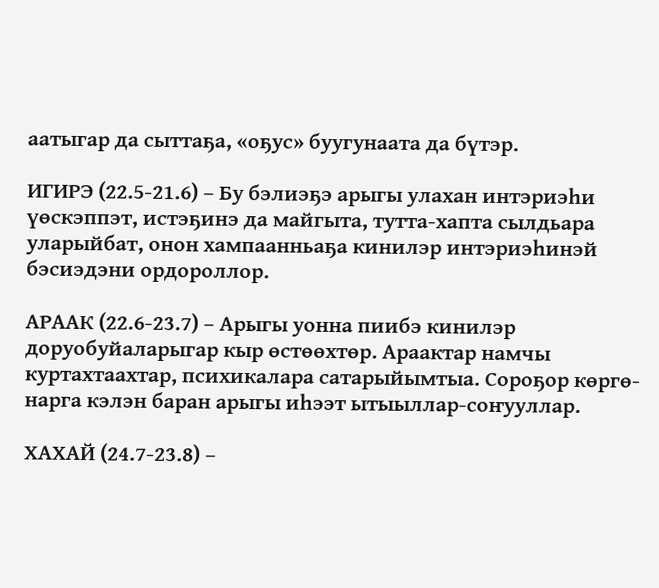аатыгар да сыттаҕа, «оҕус» буугунаата да бүтэр.

ИГИРЭ (22.5-21.6) – Бу бэлиэҕэ арыгы улахан интэриэһи үөскэппэт, истэҕинэ да майгыта, тутта-хапта сылдьара уларыйбат, онон хампаанньаҕа кинилэр интэриэһинэй бэсиэдэни ордороллор.

АРААК (22.6-23.7) – Арыгы уонна пиибэ кинилэр доруобуйаларыгар кыр өстөөхтөр. Араактар намчы куртахтаахтар, психикалара сатарыйымтыа. Сороҕор көргө-нарга кэлэн баран арыгы иһээт ытыыллар-соҥууллар.

ХАХАЙ (24.7-23.8) –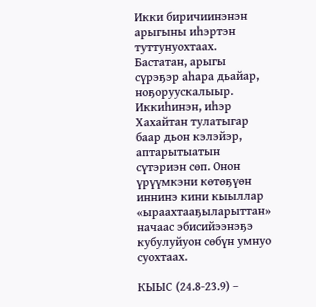Икки биричиинэнэн арыгыны иһэртэн туттунуохтаах. Бастатан, арыгы сүрэҕэр аһара дьайар, ноҕоруускалыыр. Иккиһинэн, иһэр Хахайтан тулатыгар баар дьон кэлэйэр, аптарытыатын сүтэриэн сөп. Онон үрүүмкэни көтөҕүөн иннинэ кини кыыллар «ыраахтааҕыларыттан» начаас эбисийээнэҕэ кубулуйуон сөбүн умнуо суохтаах.

КЫЫС (24.8-23.9) –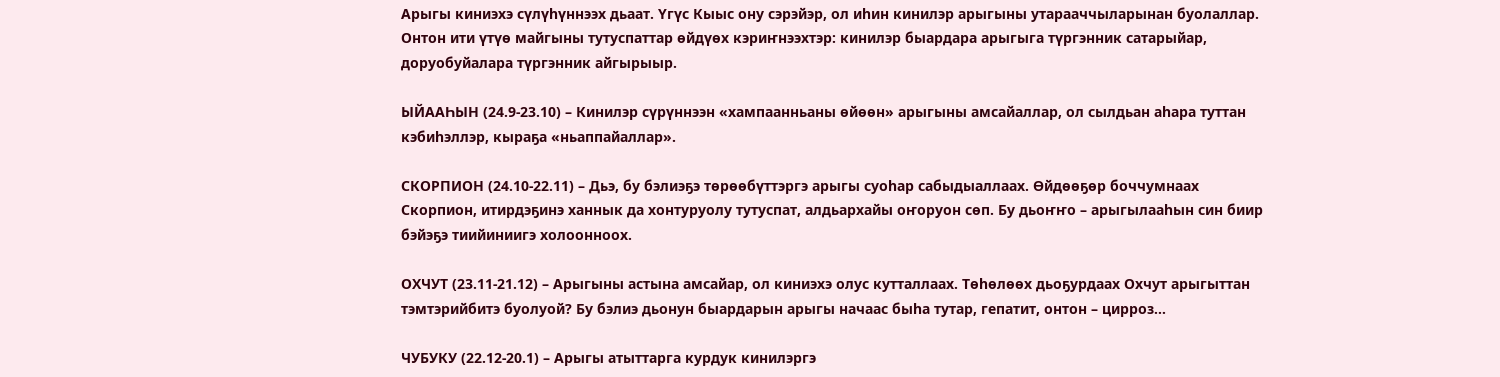Арыгы киниэхэ сүлүһүннээх дьаат. Үгүс Кыыс ону сэрэйэр, ол иһин кинилэр арыгыны утарааччыларынан буолаллар. Онтон ити үтүө майгыны тутуспаттар өйдүөх кэриҥнээхтэр: кинилэр быардара арыгыга түргэнник сатарыйар, доруобуйалара түргэнник айгырыыр.

ЫЙААҺЫН (24.9-23.10) – Кинилэр сүрүннээн «хампаанньаны өйөөн» арыгыны амсайаллар, ол сылдьан аһара туттан кэбиһэллэр, кыраҕа «ньаппайаллар».

СКОРПИОН (24.10-22.11) – Дьэ, бу бэлиэҕэ төрөөбүттэргэ арыгы суоһар сабыдыаллаах. Өйдөөҕөр боччумнаах Скорпион, итирдэҕинэ ханнык да хонтуруолу тутуспат, алдьархайы оҥоруон сөп. Бу дьоҥҥо – арыгылааһын син биир бэйэҕэ тиийиниигэ холоонноох.

ОХЧУТ (23.11-21.12) – Арыгыны астына амсайар, ол киниэхэ олус кутталлаах. Төһөлөөх дьоҕурдаах Охчут арыгыттан тэмтэрийбитэ буолуой? Бу бэлиэ дьонун быардарын арыгы начаас быһа тутар, гепатит, онтон – цирроз…

ЧУБУКУ (22.12-20.1) – Арыгы атыттарга курдук кинилэргэ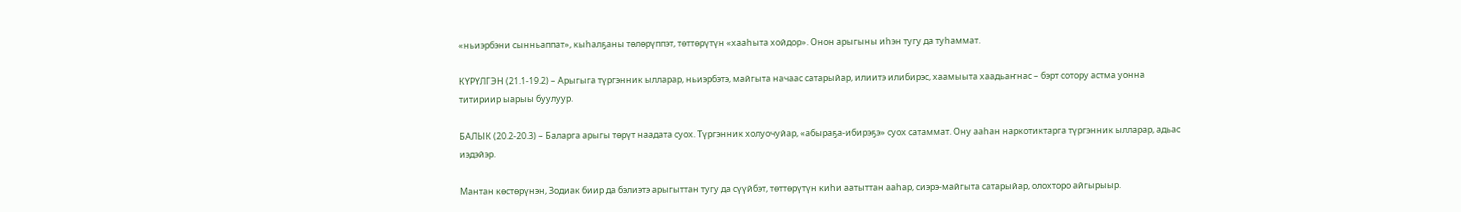«ньиэрбэни сынньаппат», кыһалҕаны төлөрүппэт, төттөрүтүн «хааһыта хойдор». Онон арыгыны иһэн тугу да туһаммат.

КҮРҮЛГЭН (21.1-19.2) – Арыгыга түргэнник ылларар, ньиэрбэтэ, майгыта начаас сатарыйар, илиитэ илибирэс, хаамыыта хаадьаҥнас – бэрт сотору астма уонна титириир ыарыы буулуур.

БАЛЫК (20.2-20.3) – Баларга арыгы төрүт наадата суох. Түргэнник холуочуйар, «абыраҕа-ибирэҕэ» суох сатаммат. Ону ааһан наркотиктарга түргэнник ылларар, адьас иэдэйэр.

Мантан көстөрүнэн, Зодиак биир да бэлиэтэ арыгыттан тугу да сүүйбэт, төттөрүтүн киһи аатыттан ааһар, сиэрэ-майгыта сатарыйар, олохторо айгырыыр.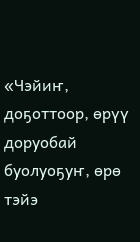«Чэйиҥ, доҕоттоор, өрүү доруобай буолуоҕуҥ, өрө тэйэ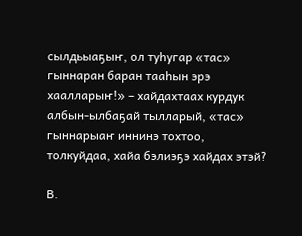сылдьыаҕыҥ, ол туһугар «тас» гыннаран баран тааһын эрэ хаалларыҥ!» – хайдахтаах курдук албын-ылбаҕай тылларый, «тас» гыннарыаҥ иннинэ тохтоо, толкуйдаа, хайа бэлиэҕэ хайдах этэй?

В.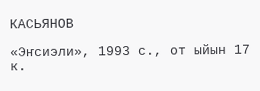КАСЬЯНОВ

«Эҥсиэли», 1993 с., от ыйын 17 к.